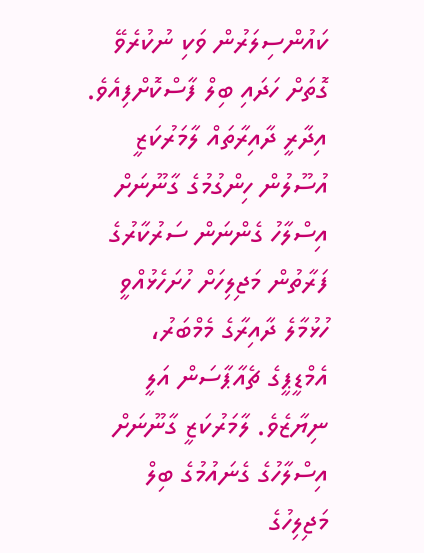ކައުންސިލަރުން ވަކި ނުކުރެވޭ ގޮތަށް ހަދައި ބިލް ފާސްކޮށްފިއެވެ.
އިދާރީ ދާއިރާތައް ލާމަރުކަޒީ އުސޫލުން ހިންގުމުގެ ގާނޫނަށް އިސްލާހު ގެންނަން ސަރުކާރުގެ ފަރާތުން މަޖިލިހަށް ހުށަހެޅުއްވީ ހުޅުމާލެ ދާއިރާގެ މެމްބަރު، އެމްޑީޕީގެ ޗެއާޕާސަން އަލީ ނިޔާޒެވެ. ލާމަރުކަޒީ ގާނޫނަށް އިސްލާހުގެ ގެނައުމުގެ ބިލް މަޖިލިހުގެ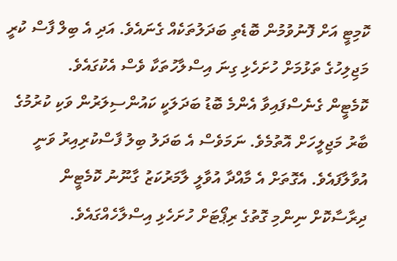ކޮމިޓީ އަށް ފޮނުވުމުން ބޮޑެތި ބަދަލުތަކެއް ގެނައެވެ. އަދި އެ ބިލް ފާސް ކުރީ މަޖިލިހުގެ ތަޅުމަށް ހުށަހެޅި ގިނަ އިސްލާހުތަކާ ވެސް އެކުގައެވެ.
ކޮމެޓީން ގެނެސްފައިވާ އެންމެ ބޮޑު ބަދަލަކީ ކައުންސިލަރުން ވަކި ކުރުމުގެ ބާރު މަޖިލީހަށް އޮތުމެވެ. ނަމަވެސް އެ ބަދަލު ބިލު ފާސްކުރިއިރު ވަނީ އުވާލާފައެވެ. އެގޮތަށް އެ މާއްދާ އުވާލީ ލާމަރުކަޒު ގާނޫނު ކޮމެޓީން ދިރާސާކޮށް ނިންމި ގޮތުގެ ރިޕޯޓަށް ހުށަހެޅި އިސްލާހެއްގައެވެ.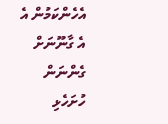އެހެންކަމުން އެ އެ ގާނޫނަށް ގެންނަން ހުށަހެޅި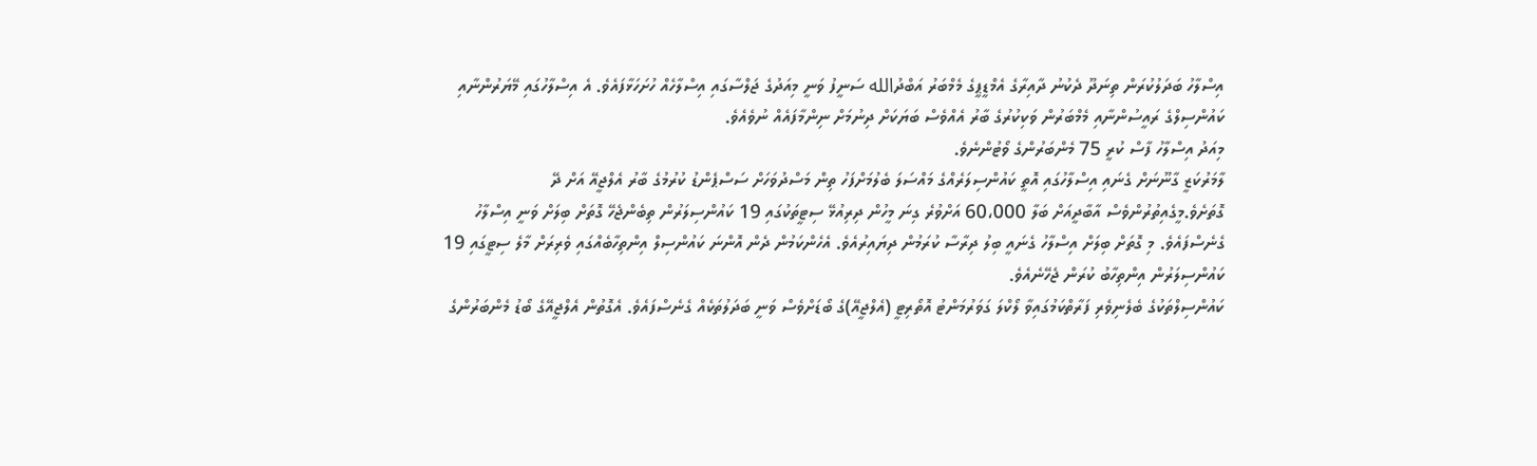އިސްލާހު ބަދަލުކުރަން ތިނަދޫ ދެކުނު ދާއިރާގެ އެމްޑީޕީގެ މެމްބަރު އަބްދުالله ސަނީފު ވަނީ މިއަދުގެ ޖަލްސާގައި އިސްލާހެއް ހުށަހަޅާފައެވެ. އެ އިސްލާހުގައި މޭޔަރުންނާއި ކައުންސިލްގެ ރައީސުންނާއި މެމްބަރުން ވަކިކުރުގެ ބާރު އެއްވެސް ބަޔަކަށް ދިނުމަށް ނިންމާފައެއް ނުވެއެވެ.
މިއަދު އިސްލާހު ފާސް ކުރީ 75 މެންބަރުންގެ ވޯޓުންނެވެ.
ލާމަރުކަޒީ ގާނޫނަށް ގެނައި އިސްލާހުގައި އޮތީ ކައުންސިލަރެއްގެ މައްސަލަ ބެލުމަށްފަހު ތިން މަސްދުވަހަށް ސަސްޕެންޑު ކުރުމުގެ ބާރު އެލްޖީއޭ އަށް ދޭ ގޮތަށެވެ.މީގެއިތުރުންވެސް އާބާދީއަށް ބަލާ 60،000 އަށްވުރެ ގިނަ މީހުން ދިރިއުޅޭ ސިޓީތަކުގައި 19 ކައުންސިލަރުން ތިބެންޖެހޭ ގޮތަށް ބިލަށް ވަނީ އިސްލާހު ގެނެސްފައެވެ. މި ގޮތަށް ބިލަށް އިސްލާހު ގެނައީ ބިލު ދިރާސާ ކުރަމުން ދިޔައިރުއެވެ. އެހެންކަމުން ދެން އޮންނަ ކައުންސިލް އިންތިހާބެއްގައި ވެރިރަށް މާލެ ސިޓީގައި 19 ކައުންސިލަރުން އިންތިހާބު ކުރަން ޖެހޭނެއެވެ.
ކައުންސިލްތަކުގެ ބެލެނިވެރި ފަރާތްކަމުގައިވާ ލޯކްލަ ގަވަރުމަންޓު އޮތޯރިޓީ (އެލްޖީއޭ)ގެ ބޯޑަށްވެސް ވަނީ ބަދަލުތަކެއް ގެނެސްފައެވެ. އެގޮތުން އެލްޖީއޭގެ ބޯޑު މެންބަރުންގެ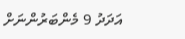އަދަދު 9 މެންބަރުންނަށް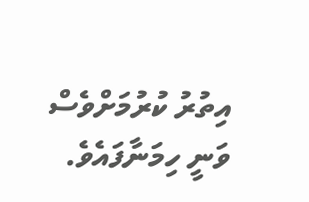އިތުރު ކުރުމަށްވެސް ވަނީ ހިމަނާފައެވެ.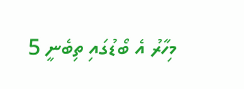މިހާރު އެ ބޯޑުގައި ތިބެނީ 5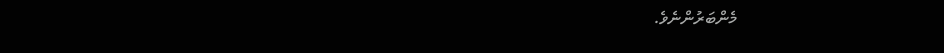މެންބަރުންނެވެ.